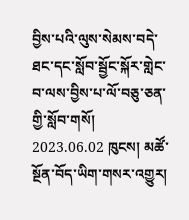བྱིས་པའི་ལུས་སེམས་བདེ་ཐང་དང་སློབ་སྦྱོང་སྐོར་གླེང་བ་ལས་བྱིས་པ་ལོ་བཅུ་ཅན་གྱི་སློབ་གསོ།
2023.06.02 ཁུངས། མཚོ་སྔོན་བོད་ཡིག་གསར་འགྱུར།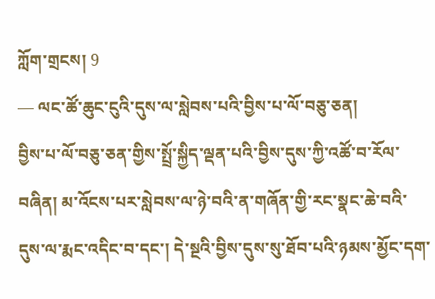ཀློག་གྲངས། 9
— ལང་ཚོ་ཆུང་ངུའི་དུས་ལ་སླེབས་པའི་བྱིས་པ་ལོ་བཅུ་ཅན།
བྱིས་པ་ལོ་བཅུ་ཅན་གྱིས་སྤྲོ་སྐྱིད་ལྡན་པའི་བྱིས་དུས་ཀྱི་འཚོ་བ་རོལ་བཞིན། མ་འོངས་པར་སླེབས་ལ་ཉེ་བའི་ན་གཞོན་གྱི་རང་སྣང་ཆེ་བའི་དུས་ལ་རྨང་འདིང་བ་དང་། དེ་སྔའི་བྱིས་དུས་སུ་ཐོབ་པའི་ཉམས་མྱོང་དག་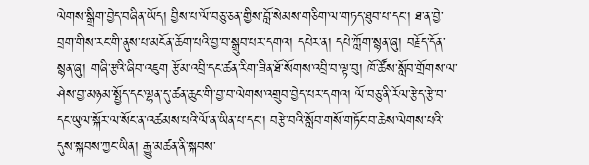ལེགས་སྒྲིག་བྱེད་བཞིན་ཡོད། བྱིས་པ་ལོ་བཅུ་ཅན་གྱིས་བློ་སེམས་གཅིག་ལ་གཏད་ཐུབ་པ་དང་། ཐ་ན་བྱེ་བྲག་གིས་རང་གི་ནུས་པ་མངོན་ཆོག་པའི་བྱ་བ་སྒྲུབ་པར་དགའ། དཔེར་ན། དཔེ་ཀློག་སྙན་ཞུ། བརྗོད་དོན་སྙན་ཞུ། གཞི་རྩའི་ཞིབ་འཇུག རྩོམ་འབྲི་དང་ཚན་རིག་ཟིན་ཐོ་སོགས་འབྲི་བ་ལྟ་བུ། ཁོ་ཚོས་སློབ་གྲོགས་ལ་ཤེས་བྱ་མཉམ་སྤྱོད་དང་ལྷན་དུ་ཚན་ཆུང་གི་བྱ་བ་ལེགས་འགྲུབ་བྱེད་པར་དགའ། ལོ་བཅུ་ནི་རོལ་རྩེད་རྩེ་བ་དང་ཡུལ་སྐོར་ལ་སོང་ན་འཚམས་པའི་ལོ་ན་ཡིན་པ་དང་། བརྩེ་བའི་སློབ་གསོ་གཏོང་བ་ཆེས་ལེགས་པའི་དུས་སྐབས་ཀྱང་ཡིན། རྒྱུ་མཚན་ནི་སྐབས་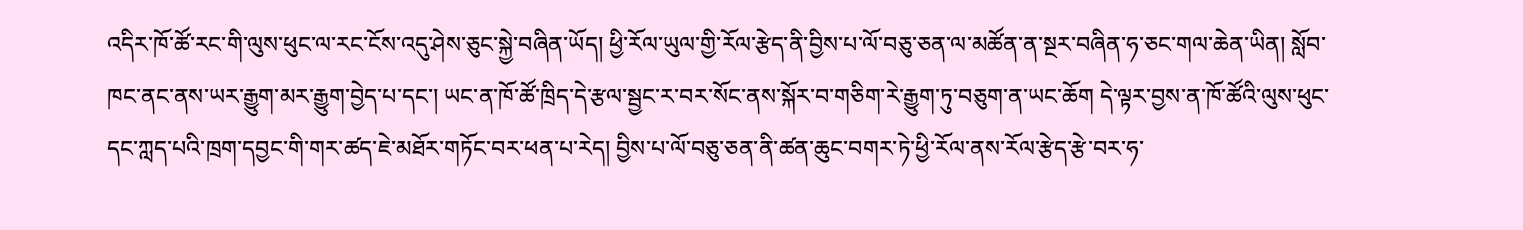འདིར་ཁོ་ཚོ་རང་གི་ལུས་ཕུང་ལ་རང་ངོས་འདུ་ཤེས་ཅུང་སྐྱེ་བཞིན་ཡོད། ཕྱི་རོལ་ཡུལ་གྱི་རོལ་རྩེད་ནི་བྱིས་པ་ལོ་བཅུ་ཅན་ལ་མཚོན་ན་སྔར་བཞིན་ཧ་ཅང་གལ་ཆེན་ཡིན། སློབ་ཁང་ནང་ནས་ཡར་རྒྱུག་མར་རྒྱུག་བྱེད་པ་དང་། ཡང་ན་ཁོ་ཚོ་ཁྲིད་དེ་རྩལ་སྦྱང་ར་བར་སོང་ནས་སྐོར་བ་གཅིག་རེ་རྒྱུག་ཏུ་བཅུག་ན་ཡང་ཆོག དེ་ལྟར་བྱས་ན་ཁོ་ཚོའི་ལུས་ཕུང་དང་ཀླད་པའི་ཁྲག་དབྱང་གི་གར་ཚད་ཇེ་མཐོར་གཏོང་བར་ཕན་པ་རེད། བྱིས་པ་ལོ་བཅུ་ཅན་ནི་ཚན་ཆུང་བགར་ཏེ་ཕྱི་རོལ་ནས་རོལ་རྩེད་རྩེ་བར་ཧ་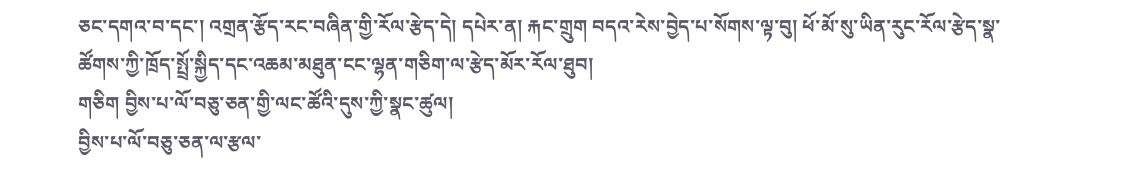ཅང་དགའ་བ་དང་། འགྲན་རྩོད་རང་བཞིན་གྱི་རོལ་རྩེད་དེ། དཔེར་ན། རྐང་གྲུག བདའ་རེས་བྱེད་པ་སོགས་ལྟ་བུ། ཕོ་མོ་སུ་ཡིན་རུང་རོལ་རྩེད་སྣ་ཚོགས་ཀྱི་ཁྲོད་སྤྲོ་སྐྱིད་དང་འཆམ་མཐུན་ངང་ལྷན་གཅིག་ལ་རྩེད་མོར་རོལ་ཐུབ།
གཅིག བྱིས་པ་ལོ་བཅུ་ཅན་གྱི་ལང་ཚོའི་དུས་ཀྱི་སྣང་ཚུལ།
བྱིས་པ་ལོ་བཅུ་ཅན་ལ་རྩལ་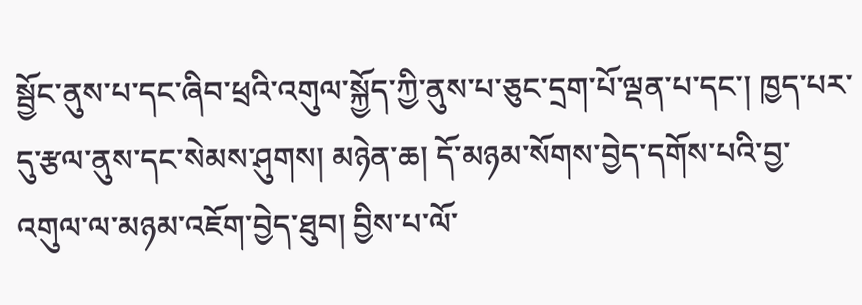སྦྱོང་ནུས་པ་དང་ཞིབ་ཕྲའི་འགུལ་སྐྱོད་ཀྱི་ནུས་པ་ཅུང་དྲག་པོ་ལྡན་པ་དང་། ཁྱད་པར་དུ་རྩལ་ནུས་དང་སེམས་ཤུགས། མཉེན་ཆ། དོ་མཉམ་སོགས་བྱེད་དགོས་པའི་བྱ་འགུལ་ལ་མཉམ་འཇོག་བྱེད་ཐུབ། བྱིས་པ་ལོ་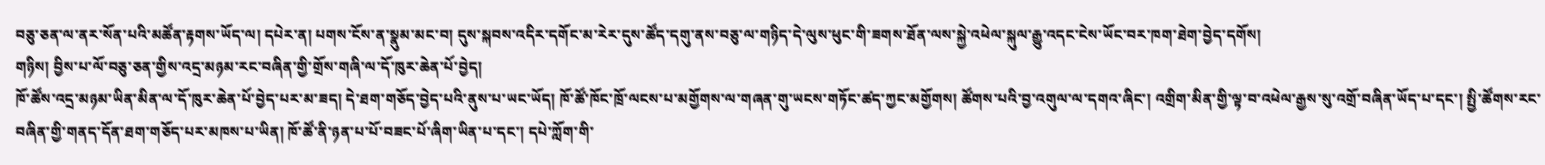བཅུ་ཅན་ལ་ནར་སོན་པའི་མཚོན་རྟགས་ཡོད་ལ། དཔེར་ན། པགས་ངོས་ན་སྣུམ་མང་བ། དུས་སྐབས་འདིར་དགོང་མ་རེར་དུས་ཚོད་དགུ་ནས་བཅུ་ལ་གཉིད་དེ་ལུས་ཕུང་གི་ཟགས་ཐོན་ལས་སྐྱེ་འཕེལ་སྐུལ་རྒྱུ་འདང་ངེས་ཡོང་བར་ཁག་ཐེག་བྱེད་དགོས།
གཉིས། བྱིས་པ་ལོ་བཅུ་ཅན་གྱིས་འདྲ་མཉམ་རང་བཞིན་གྱི་གྲོས་གཞི་ལ་དོ་ཁུར་ཆེན་པོ་བྱེད།
ཁོ་ཚོས་འདྲ་མཉམ་ཡིན་མིན་ལ་དོ་ཁུར་ཆེན་པོ་བྱེད་པར་མ་ཟད། དེ་ཐག་གཅོད་བྱེད་པའི་ནུས་པ་ཡང་ཡོད། ཁོ་ཚོ་ཁོང་ཁྲོ་ལངས་པ་མགྱོགས་ལ་གཞན་གུ་ཡངས་གཏོང་ཚད་ཀྱང་མགྱོགས། ཚོགས་པའི་བྱ་འགུལ་ལ་དགའ་ཞིང་། འགྲིག་མིན་གྱི་ལྟ་བ་འཕེལ་རྒྱས་སུ་འགྲོ་བཞིན་ཡོད་པ་དང་། སྤྱི་ཚོགས་རང་བཞིན་གྱི་གནད་དོན་ཐག་གཅོད་པར་མཁས་པ་ཡིན། ཁོ་ཚོ་ནི་ཉན་པ་པོ་བཟང་པོ་ཞིག་ཡིན་པ་དང་། དཔེ་ཀློག་གི་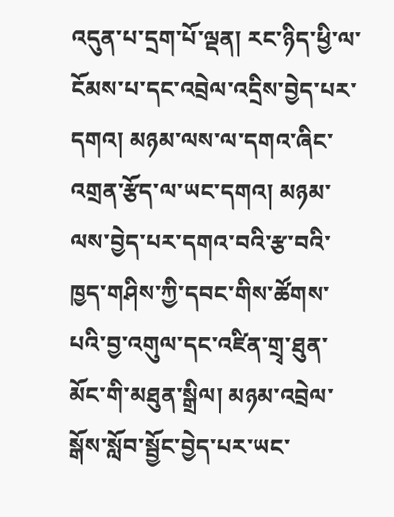འདུན་པ་དྲག་པོ་ལྡན། རང་ཉིད་ཕྱི་ལ་ངོམས་པ་དང་འབྲེལ་འདྲིས་བྱེད་པར་དགའ། མཉམ་ལས་ལ་དགའ་ཞིང་འགྲན་རྩོད་ལ་ཡང་དགའ། མཉམ་ལས་བྱེད་པར་དགའ་བའི་རྩ་བའི་ཁྱད་གཤིས་ཀྱི་དབང་གིས་ཚོགས་པའི་བྱ་འགུལ་དང་འཛིན་གྲྭ་ཐུན་མོང་གི་མཐུན་སྒྲིལ། མཉམ་འབྲེལ་སྒོས་སློབ་སྦྱོང་བྱེད་པར་ཡང་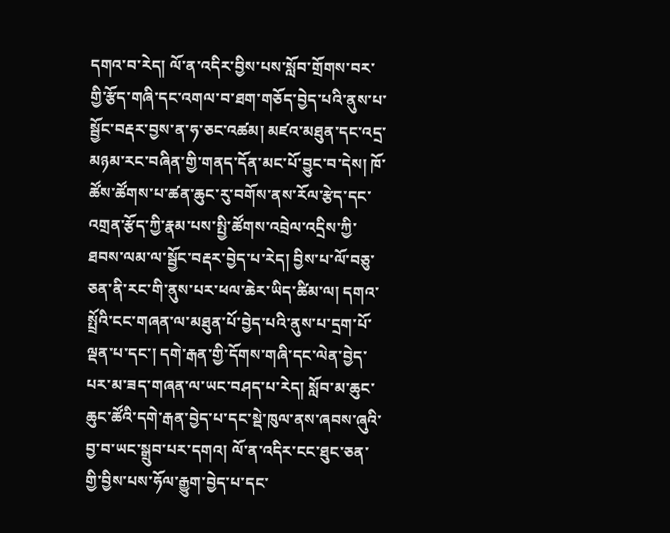དགའ་བ་རེད། ལོ་ན་འདིར་བྱིས་པས་སློབ་གྲོགས་བར་གྱི་རྩོད་གཞི་དང་འགལ་བ་ཐག་གཅོད་བྱེད་པའི་ནུས་པ་སྦྱོང་བརྡར་བྱས་ན་ཧ་ཅང་འཚམ། མཛའ་མཐུན་དང་འདྲ་མཉམ་རང་བཞིན་གྱི་གནད་དོན་མང་པོ་བྱུང་བ་དེས། ཁོ་ཚོས་ཚོགས་པ་ཚན་ཆུང་རུ་བགོས་ནས་རོལ་རྩེད་དང་འགྲན་རྩོད་ཀྱི་རྣམ་པས་སྤྱི་ཚོགས་འབྲེལ་འདྲིས་ཀྱི་ཐབས་ལམ་ལ་སྦྱོང་བརྡར་བྱེད་པ་རེད། བྱིས་པ་ལོ་བཅུ་ཅན་ནི་རང་གི་ནུས་པར་ཕལ་ཆེར་ཡིད་ཚིམ་ལ། དགའ་སྤྲོའི་ངང་གཞན་ལ་མཐུན་པོ་བྱེད་པའི་ནུས་པ་དྲག་པོ་ལྡན་པ་དང་། དགེ་རྒན་གྱི་དོགས་གཞི་དང་ལེན་བྱེད་པར་མ་ཟད་གཞན་ལ་ཡང་བཤད་པ་རེད། སློབ་མ་ཆུང་ཆུང་ཚོའི་དགེ་རྒན་བྱེད་པ་དང་སྡེ་ཁུལ་ནས་ཞབས་ཞུའི་བྱ་བ་ཡང་སྒྲུབ་པར་དགའ། ལོ་ན་འདིར་ངང་ཐུང་ཅན་གྱི་བྱིས་པས་ཧོལ་རྒྱུག་བྱེད་པ་དང་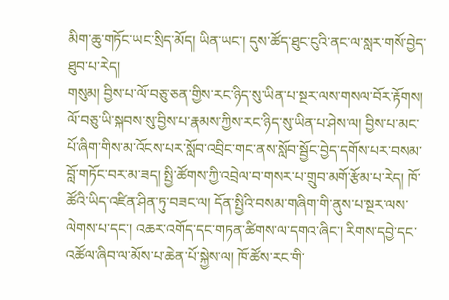མིག་ཆུ་གཏོང་ཡང་སྲིད་མོད། ཡིན་ཡང་། དུས་ཚོད་ཐུང་ངུའི་ནང་ལ་སླར་གསོ་བྱེད་ཐུབ་པ་རེད།
གསུམ། བྱིས་པ་ལོ་བཅུ་ཅན་གྱིས་རང་ཉིད་སུ་ཡིན་པ་སྔར་ལས་གསལ་བོར་རྟོགས།
ལོ་བཅུ་ཡི་སྐབས་སུ་བྱིས་པ་རྣམས་ཀྱིས་རང་ཉིད་སུ་ཡིན་པ་ཤེས་ལ། བྱིས་པ་མང་པོ་ཞིག་གིས་མ་འོངས་པར་སློབ་འབྲིང་གང་ནས་སློབ་སྦྱོང་བྱེད་དགོས་པར་བསམ་བློ་གཏོང་བར་མ་ཟད། སྤྱི་ཚོགས་ཀྱི་འབྲེལ་བ་གསར་པ་གྲུབ་མགོ་རྩོམ་པ་རེད། ཁོ་ཚོའི་ཡིད་འཛིན་ཤིན་ཏུ་བཟང་ལ། དོན་སྤྱིའི་བསམ་གཞིག་གི་ནུས་པ་སྔར་ལས་ལེགས་པ་དང་། འཆར་འགོད་དང་གཏན་ཚིགས་ལ་དགའ་ཞིང་། རིགས་དབྱེ་དང་འཚོལ་ཞིབ་ལ་མོས་པ་ཆེན་པོ་སྐྱེས་ལ། ཁོ་ཚོས་རང་གི་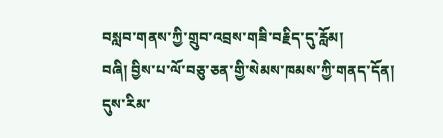བསླབ་གནས་ཀྱི་གྲུབ་འབྲས་གཟི་བརྗིད་དུ་རློམ།
བཞི། བྱིས་པ་ལོ་བཅུ་ཅན་གྱི་སེམས་ཁམས་ཀྱི་གནད་དོན།
དུས་རིམ་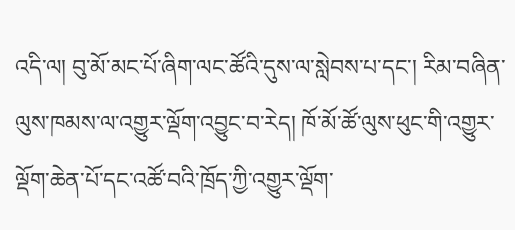འདི་ལ། བུ་མོ་མང་པོ་ཞིག་ལང་ཚོའི་དུས་ལ་སླེབས་པ་དང་། རིམ་བཞིན་ལུས་ཁམས་ལ་འགྱུར་ལྡོག་འབྱུང་བ་རེད། ཁོ་མོ་ཚོ་ལུས་ཕུང་གི་འགྱུར་ལྡོག་ཆེན་པོ་དང་འཚོ་བའི་ཁྲོད་ཀྱི་འགྱུར་ལྡོག་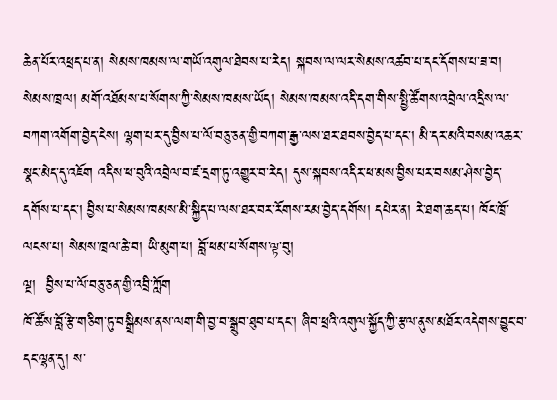ཆེན་པོར་འཕྲད་པ་ན། སེམས་ཁམས་ལ་གཡོ་འགུལ་ཐེབས་པ་རེད། སྐབས་ལ་ལར་སེམས་འཚབ་པ་དང་དོགས་པ་ཟ་བ། སེམས་ཁྲལ། མགོ་འཐོམས་པ་སོགས་ཀྱི་སེམས་ཁམས་ཡོད། སེམས་ཁམས་འདི་དག་གིས་སྤྱི་ཚོགས་འབྲེལ་འདྲིས་ལ་བཀག་འགོག་བྱེད་ངེས། ལྷག་པར་དུ་བྱིས་པ་ལོ་བཅུ་ཅན་གྱི་བཀག་རྒྱ་ལས་ཐར་ཐབས་བྱེད་པ་དང་། མི་དར་མའི་བསམ་འཆར་སྣང་མེད་དུ་འཇོག འདིས་ཕ་བུའི་འབྲེལ་བ་ཛ་དྲག་ཏུ་འགྱུར་བ་རེད། དུས་སྐབས་འདིར་ཕ་མས་བྱིས་པར་བསམ་ཤེས་བྱེད་དགོས་པ་དང་། བྱིས་པ་སེམས་ཁམས་མི་སྐྱིད་པ་ལས་ཐར་བར་རོགས་རམ་བྱེད་དགོས། དཔེར་ན། རེ་ཐག་ཆད་པ། ཁོང་ཁྲོ་ལངས་པ། སེམས་ཁྲལ་ཆེ་བ། ཡི་མུག་པ། བློ་ཕམ་པ་སོགས་ལྟ་བུ།
ལྔ།  བྱིས་པ་ལོ་བཅུ་ཅན་གྱི་འབྲི་ཀློག
ཁོ་ཚོས་བློ་རྩེ་གཅིག་ཏུ་བསྒྲིམས་ནས་ལག་གི་བྱ་བ་སྒྲུབ་ཐུབ་པ་དང་། ཞིབ་ཕྲའི་འགུལ་སྐྱོད་ཀྱི་རྩལ་ནུས་མཐོར་འདེགས་བྱུང་བ་དང་ལྷན་དུ། ས་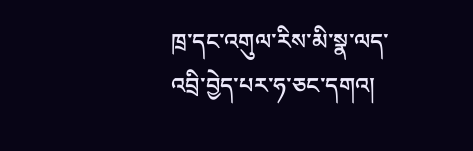ཁྲ་དང་འགུལ་རིས་མི་སྣ་ལད་འབྲི་བྱེད་པར་ཧ་ཅང་དགའ།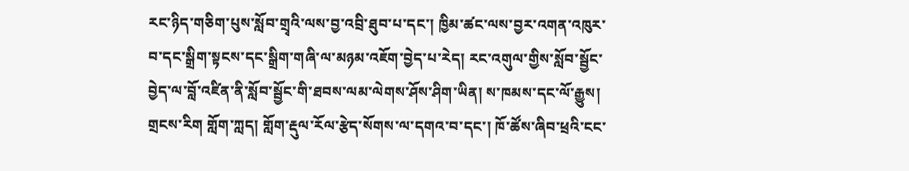རང་ཉིད་གཅིག་པུས་སློབ་གྲྭའི་ལས་བྱ་འབྲི་ཐུབ་པ་དང་། ཁྱིམ་ཚང་ལས་བྱར་འགན་འཁུར་བ་དང་སྒྲིག་སྟངས་དང་སྒྲིག་གཞི་ལ་མཉམ་འཇོག་བྱེད་པ་རེད། རང་འགུལ་གྱིས་སློབ་སྦྱོང་བྱེད་ལ་བློ་འཛིན་ནི་སློབ་སྦྱོང་གི་ཐབས་ལམ་ལེགས་ཤོས་ཤིག་ཡིན། ས་ཁམས་དང་ལོ་རྒྱུས། གྲངས་རིག གློག་ཀླད། གློག་རྡུལ་རོལ་རྩེད་སོགས་ལ་དགའ་བ་དང་། ཁོ་ཚོས་ཞིབ་ཕྲའི་ངང་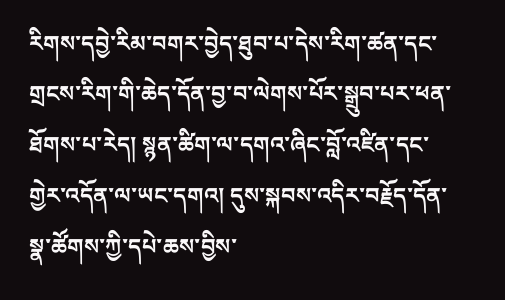རིགས་དབྱེ་རིམ་བགར་བྱེད་ཐུབ་པ་དེས་རིག་ཚན་དང་གྲངས་རིག་གི་ཆེད་དོན་བྱ་བ་ལེགས་པོར་སྒྲུབ་པར་ཕན་ཐོགས་པ་རེད། སྙན་ཚིག་ལ་དགའ་ཞིང་བློ་འཛིན་དང་གྱེར་འདོན་ལ་ཡང་དགའ། དུས་སྐབས་འདིར་བརྗོད་དོན་སྣ་ཚོགས་ཀྱི་དཔེ་ཆས་བྱིས་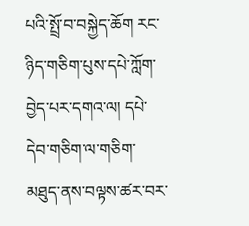པའི་སྤྲོ་བ་བསྐྱེད་ཆོག རང་ཉིད་གཅིག་པུས་དཔེ་ཀློག་བྱེད་པར་དགའ་ལ། དཔེ་དེབ་གཅིག་ལ་གཅིག་མཐུད་ནས་བལྟས་ཚར་བར་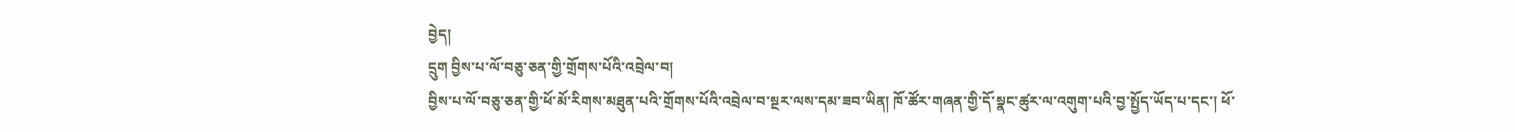བྱེད།
དྲུག བྱིས་པ་ལོ་བཅུ་ཅན་གྱི་གྲོགས་པོའི་འབྲེལ་བ།
བྱིས་པ་ལོ་བཅུ་ཅན་གྱི་ཕོ་མོ་རིགས་མཐུན་པའི་གྲོགས་པོའི་འབྲེལ་བ་སྔར་ལས་དམ་ཟབ་ཡིན། ཁོ་ཚོར་གཞན་གྱི་དོ་སྣང་ཚུར་ལ་འགུག་པའི་བྱ་སྤྱོད་ཡོད་པ་དང་། ཕོ་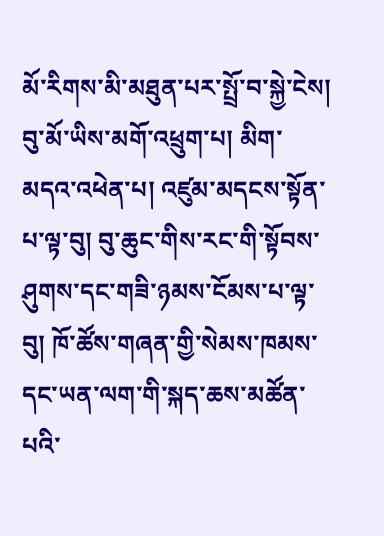མོ་རིགས་མི་མཐུན་པར་སྤྲོ་བ་སྐྱེ་ངེས། བུ་མོ་ཡིས་མགོ་འཕྲུག་པ། མིག་མདའ་འཕེན་པ། འཛུམ་མདངས་སྟོན་པ་ལྟ་བུ། བུ་ཆུང་གིས་རང་གི་སྟོབས་ཤུགས་དང་གཟི་ཉམས་ངོམས་པ་ལྟ་བུ། ཁོ་ཚོས་གཞན་གྱི་སེམས་ཁམས་དང་ཡན་ལག་གི་སྐད་ཆས་མཚོན་པའི་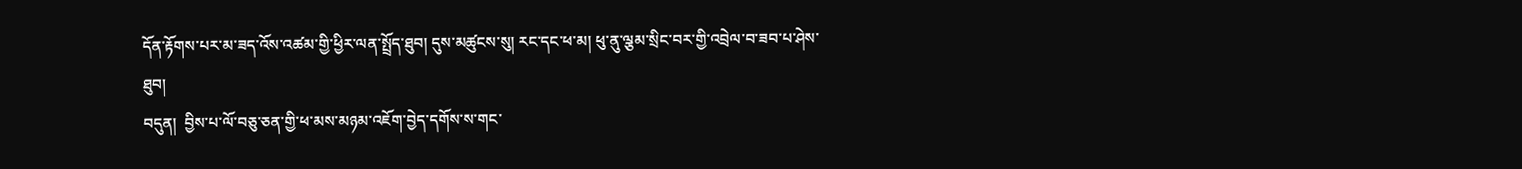དོན་རྟོགས་པར་མ་ཟད་འོས་འཚམ་གྱི་ཕྱིར་ལན་སྤྲོད་ཐུབ། དུས་མཚུངས་སུ། རང་དང་ཕ་མ། ཕུ་ནུ་ལྕམ་སྲིང་བར་གྱི་འབྲེལ་བ་ཟབ་པ་ཤེས་ཐུབ།
བདུན།  བྱིས་པ་ལོ་བཅུ་ཅན་གྱི་ཕ་མས་མཉམ་འཇོག་བྱེད་དགོས་ས་གང་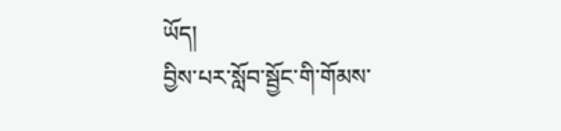ཡོད།
བྱིས་པར་སློབ་སྦྱོང་གི་གོམས་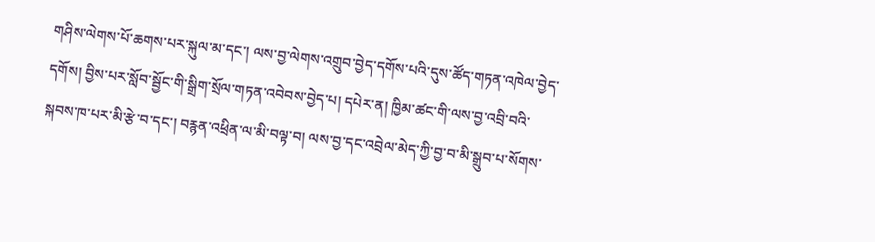གཤིས་ལེགས་པོ་ཆགས་པར་སྐུལ་མ་དང་། ལས་བྱ་ལེགས་འགྲུབ་བྱེད་དགོས་པའི་དུས་ཚོད་གཏན་འཁེལ་བྱེད་དགོས། བྱིས་པར་སློབ་སྦྱོང་གི་སྒྲིག་སྲོལ་གཏན་འབེབས་བྱེད་པ། དཔེར་ན། ཁྱིམ་ཚང་གི་ལས་བྱ་འབྲི་བའི་སྐབས་ཁ་པར་མི་རྩེ་བ་དང་། བརྙན་འཕྲིན་ལ་མི་བལྟ་བ། ལས་བྱ་དང་འབྲེལ་མེད་ཀྱི་བྱ་བ་མི་སྒྲུབ་པ་སོགས་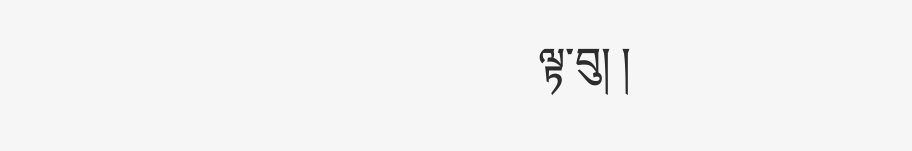ལྟ་བུ། །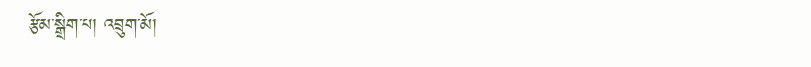རྩོམ་སྒྲིག་པ། འབྲུག་མོ།